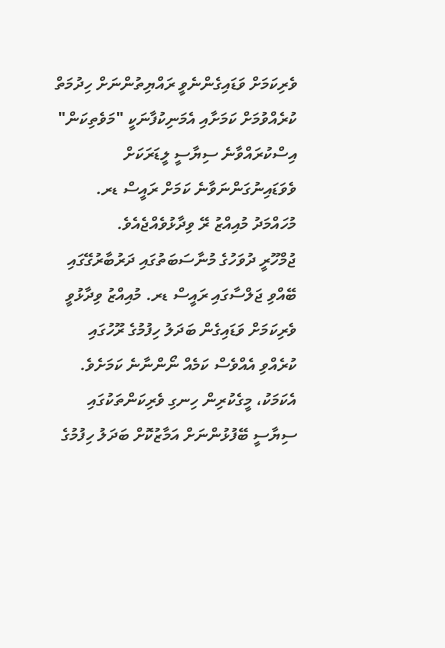ވެރިކަމަށް ވަޑައިގެންނެވީ ރައްޔިތުންނަށް ހިދުމަތް ކުރެއްވުމަށް ކަމަށާއި އެމަނިކުފާނަކީ "މަވެތިކަން" އިސްކުރައްވާނެ ސިޔާސީ ލީޑަރަކަށް ވެވަޑައިނުގަންނަވާނެ ކަމަށް ރައީސް ޑރ. މުހައްމަދު މުއިއްޒު ރޭ ވިދާޅުވެއްޖެއެވެ.
ޖުމްހޫރީ ދުވަހުގެ މުނާސަބަތުގައި ދަރުބާރުގޭގައި ބޭއްވި ޖަލްސާގައި ރައީސް ޑރ. މުއިއްޒު ވިދާޅުވީ ވެރިކަމަށް ވަޑައިގެން ބަދަލު ހިފުމުގެ ރޫހުގައި ކުރެއްވި އެއްވެސް ކަމެއް ނޯންނާނެ ކަމަށެވެ. އެކަމަކު، މީގެކުރިން ހިނގި ވެރިކަންތަކުގައި ސިޔާސީ ބޭފުޅުންނަށް އަމާޒުކޮށް ބަދަލު ހިފުމުގެ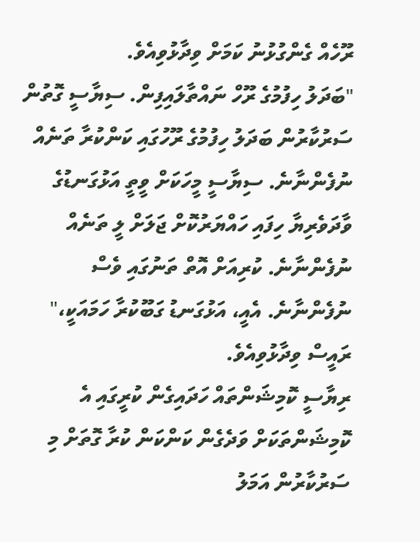ރޫހެއް ގެންގުޅުނު ކަމަށް ވިދާޅުވިއެވެ.
"ބަދަލު ހިފުމުގެ ރޫހް ނައްތާލައިފިން. ސިޔާސީ ގޮތުން ސަރުކާރުން ބަދަލު ހިފުމުގެ ރޫހުގައި ކަންކުރާ ތަނެއް ނުފެންނާނެ. ސިޔާސީ މީހަކަށް ވީތީ އަޅުގަނޑުގެ ވާދަވެރިޔާ ހިފައި ހައްޔަރުކޮށް ޖަލަށް ލީ ތަނެއް ނުފެންނާނެ. ކުރިއަށް އޮތް ތަނުގައި ވެސް ނުފެންނާނެ. އެއީ، އަޅުގަނޑު ގަބޫކުރާ ހަމައަކީ،" ރައީސް ވިދާޅުވިއެވެ.
ރިޔާސީ ކޮމިޝަންތައް ހަދައިގެން ކުރީގައި އެ ކޮމިޝަންތަކަށް ވަދެގެން ކަންކަން ކުރާ ގޮތަށް މި ސަރުކާރުން އަމަލު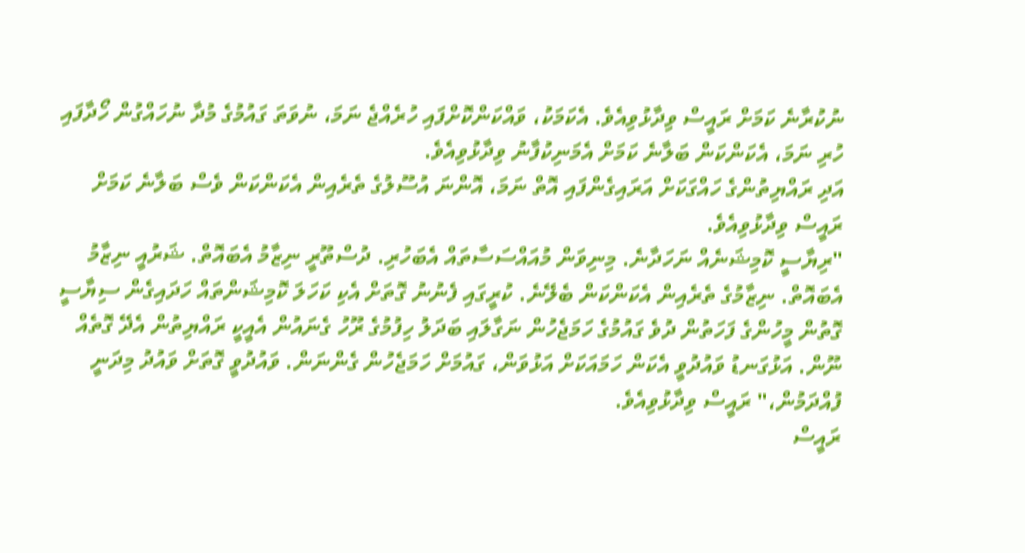ނުކުރާނެ ކަމަށް ރައީސް ވިދާޅުވިއެވެ. އެކަމަކު، ވައްކަންކޮށްފައި ހުރެއްޖެ ނަމަ، ނުވަތަ ގައުމުގެ މުދާ ނުހައްގުން ހޯދާފައި ހުރި ނަމަ، އެކަންކަން ބަލާނެ ކަމަށް އެމަނިކުފާނު ވިދާޅުވިއެވެ.
އަދި ރައްޔިތުންގެ ހައްގަކަށް އަރައިގެންފައި އޮތް ނަމަ، އޮންނަ އުސޫލުގެ ތެރެއިން އެކަންކަން ވެސް ބަލާނެ ކަމަށް ރައީސް ވިދާޅުވިއެވެ.
"ރިޔާސީ ކޮމިޝަނެއް ނަހަދާނެ. މިނިވަން މުއައްސަސާތައް އެބަހުރި. ދުސްތޫރީ ނިޒާމު އެބައޮތް. ޝަރުއީ ނިޒާމު އެބައޮތް. ނިޒާމުގެ ތެރެއިން އެކަންކަން ބެލޭނެ. ކުރީގައި ފެނުނު ގޮތަށް އެކި ކަހަލަ ކޮމިޝަންތައް ހަދައިގެން ސިޔާސީ ގޮތުން މީހުންގެ ފަހަތުން ދުވެ ގައުމުގެ ހަމަޖެހުން ނަގާލައި ބަދަލު ހިފުމުގެ ރޫހު ގެނައުން އެއީކީ ރައްޔިތުން އެދޭ ގޮތެއް ނޫން. އަޅުގަނޑު ވައުދުވީ އެކަން ހަމައަކަށް އަޅުވަން، ގައުމަށް ހަމަޖެހުން ގެންނަން. ވައުދުވީ ގޮތަށް ވައުދު މިދަނީ ފުއްދަމުން،" ރައީސް ވިދާޅުވިއެވެ.
ރައީސް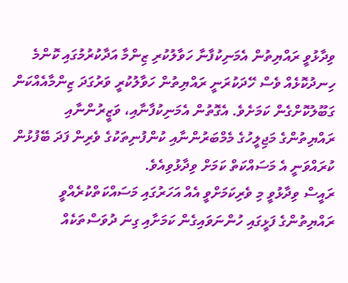ވިދާޅުވީ ރައްޔިތުން އެމަނިކުފާނާ ހަވާލުކުރި ޒިންމާ އަދާކުރުމުގައި ކޮންމެ ހިނދުކޮޅެއް ވެސް ހޭދަކުރަނީ ރައްޔިތުން ހަވާލުކުރީ ވަރުގަދަ ޒިންމާއެއްކަން ގަބޫލުކޮށްގެން ކަމަށެވެ. އެގޮތުން އެމަނިކުފާނާއި، ވަޒީރުންނާއި ރައްޔިތުންގެ މަޖިލީހުގެ މެމްބަރުންނާއި ކުންފުނިތަކުގެ ވެރިން ފަދަ ބޭފުޅުން ކުރައްވަނީ އެ މަސައްކަތް ކަމަށް ވިދާޅުވިއެވެ.
ރައީސް ވިދާޅުވީ މި ވެރިކަމަށްވީ އެއް އަހަރުގައި މަސައްކަތްކުރެއްވީ ރައްޔިތުންގެ ފަޅީގައި ހުންނަވައިގެން ކަމަށާއި ގިނަ ދުވަސްތަކެއް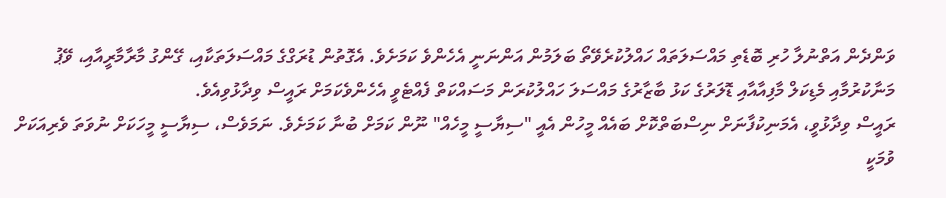ވަންދެން އަތްނުލާ ހުރި ބޮޑެތި މައްސަލަތައް ހައްލުކުރެވޭތޯ ބަލަމުން އަންނަނީ އެހެންވެ ކަމަށެވެ. އެގޮތުން ޑުރަގްގެ މައްސަލަތަކާއި، ގޭންގު މާރާމާރީއާއި، ވޭޕު މަނާކުރުމާއި މެޑިކަލް މާފިއާއާއި ޑޮލަރުގެ ކަޅު ބާޒާރުގެ މައްސަލަ ހައްލުކުރަން މަސައްކަތް ފެއްޓެވީ އެހެންވެކަމަށް ރައީސް ވިދާޅުވިއެވެ.
ރައީސް ވިދާޅުވީ، އެމަނިކުފާނަށް ނިސްބަތްކޮށް ބައެއް މީހުން އެއީ "ސިޔާސީ މީހެއް" ނޫން ކަމަށް ބުނާ ކަމަށެވެ. ނަމަވެސް، ސިޔާސީ މީހަކަށް ނުވަތަ ވެރިއަކަށް ވުމަކީ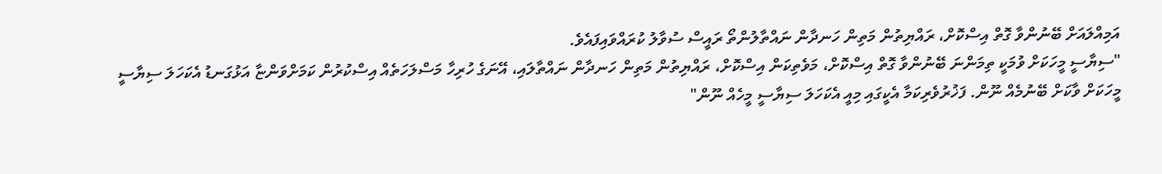އަމިއްލައަށް ބޭނުންވާ ގޮތް އިސްކޮށް، ރައްޔިތުން މަތިން ހަނދާން ނައްތާލުންތޯ ރައީސް ސުވާލު ކުރައްވައިފައެވެ.
"ސިޔާސީ މީހަކަށް ވުމަކީ ތިމަންނަ ބޭނުންވާ ގޮތް އިސްކޮށް، މަވެތިކަން އިސްކޮށް، ރައްޔިތުން މަތިން ހަނދާން ނައްތާލައި، އޭނަގެ ހުރިހާ މަސްލަހަތެއް އިސްކުރުން ކަމަށްވަންޏާ އަޅުގަނޑު އެކަހަލަ ސިޔާސީ މީހަކަށް ވާކަށް ބޭނުމެއް ނޫން. ފަޚުރުވެރިކަމާ އެކީގައި މިއީ އެކަހަލަ ސިޔާސީ މީހެއް ނޫން"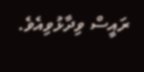ރައީސް ވިދާޅުވިއެވެ.